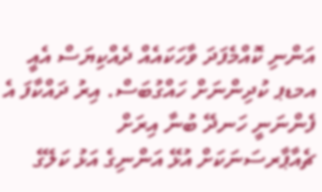އަންނި ކޮއްމެފަދަ ވާހަކައެއް ދެއްކިޔަސް އެއީ އމޑޕ ކުދިންނަށް ހައްގުބަސް. އިރު ދައްކާފަ އެ ފެންނަނީ ހަނދޭ ބުނާ އިރަށް ޗެއާޕާރސަނަކަށް އުޅޭ އަންނިގެ އަޅު ކަލޭގެ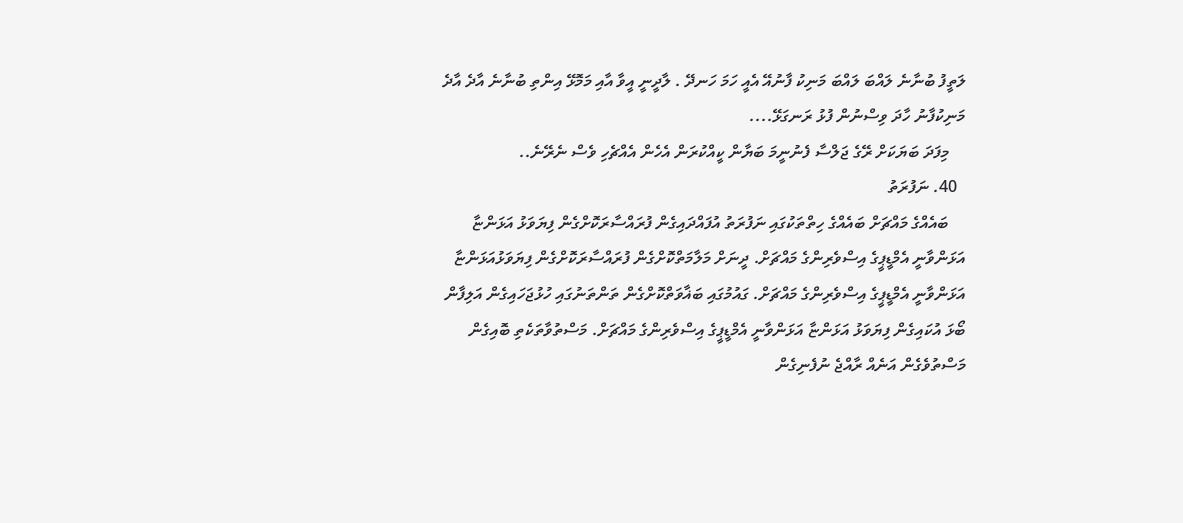ލަތީފު ބުނާނެ ލައްބަ ލައްބަ މަނިކު ފާނުއޭ އެއީ ހަމަ ހަނދޭ . ލާދީނީ އީވާ އާއި މަމޮޅޭ އިންތި ބުނާނެ އާދެ އާދެ މަނިކުފާނު ހާދަ ވިސްނުން ފުޅު ރަނގަޅޭ....
    މިފަދަ ބަޔަކަށް ރޭގެ ޖަލްސާ ފެނުނީމަ ބަޔާން ކީއްކުރަން އެހެން އެއްޗެހި ވެސް ނެރޭނެ..
  40. ނަފުރަތު
    ބައެއްގެ މައްޗަށް ބައެއްގެ ހިތްތަކުގައި ނަފުރަތު އުފައްދައިގެން ފުރައްސާރަކޮށްގެން ފިޔަވަޅު އަޅަންޏާ އަޅަންވާނީ އެމްޑީޕީގެ އިސްވެރިންގެ މައްޗަށް. ދީނަށް މަލާމަތްކޮށްގެން ފުރައްސާރަކޮށްގެން ފިޔަވަޅުއަޅަންޏާ އަޅަންވާނީ އެމްޑީޕީގެ އިސްވެރިންގެ މައްޗަށް. ގައުމުގައި ބަޣާވަތްކޮށްގެން ތަންތަނުގައި ހުޅުޖަހައިގެން އަލިފާން ބޯޅަ އުކައިގެން ފިޔަވަޅު އަޅަންޏާ އަޅަންވާނީ އެމްޑީޕީގެ އިސްވެރިންގެ މައްޗަށް. މަސްތުވާތަކެތި ބޮއިގެން މަސްތުވެގެން އަނެއް ރާއްޖެ ނުފެނިގެން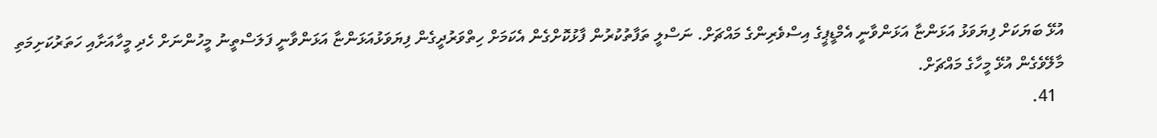އުޅޭ ބަޔަކަށް ފިޔަވަޅު އަޅަންޏާ އަޅަންވާނީ އެމްޑީޕީގެ އިސްވެރިންގެ މައްޗަށް. ނަސްލީ ތަފާތުކުރުން ފާޅުކޮށްގެން އެކަމަށް ހިތްވަރުދީގެން ފިޔަވަޅުއަޅަންޏާ އަޅަންވާނީ ފަލަސްތީނު މީހުންނަށް ހެދި މީހާއަށާއި ހަތަރުކަށިމަތި މާލޭވެގެން އުޅޭ މީހާގެ މައްޗަށް.
  41.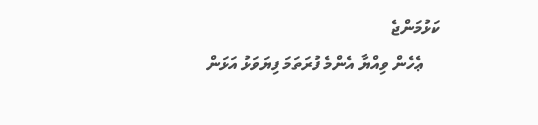ކަޅުމަންޖެ
    ޢެހެން ވިއްޔާ އެންމެ ފުރަތަމަ ފިޔަވަޅު އަޅަން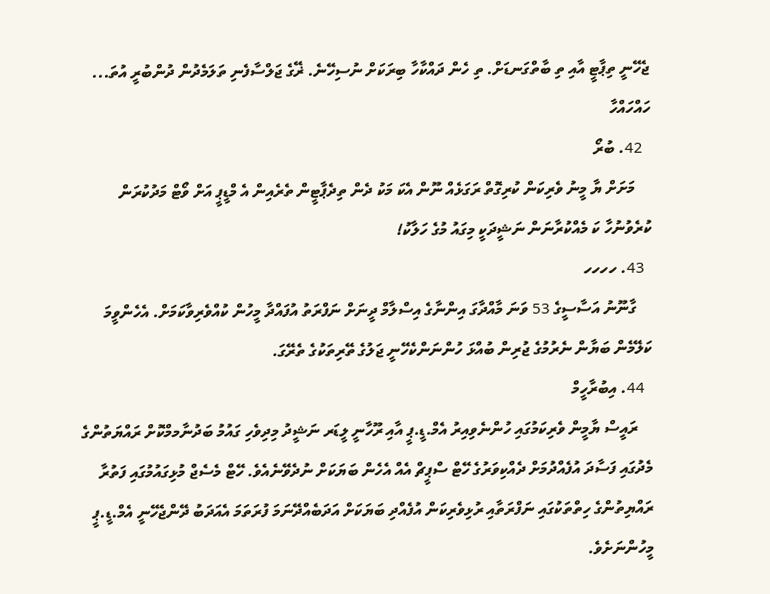ޖެހޭނީ ތިޕާޓީ އާއި ތި ބާތްގަނޑަށް. ތި ހެން ދައްކާހާ ބިރަކަށް ނުސިހޭނެ. ޜޭގެ ޖަލްސާފެނި ތަލަމެދުން ދުންބުރީ އުތަ... ހައްހައްހާ
  42. ބުރޯ
    މަށަށް ޔާ މީނު ވެރިކަން ކުރިގޮތް ރަގަޅެއް ނޫން އެކަ މަކު ދެން ތިދެޕާޓީން ތެރެއިން އެ މްޑީޕީ އަށް ވޯޓް މަދުކުރަން ކުރެވުނުހާ ކަ މެއްކުރާނަން ނަޝީދަކީ މިގައު މުގެ ހަލާކު!
  43. ހހހހ
    ގާނޫނު އަސާސީގެ 53 ވަނަ މާއްދާގަ އިންނާގެ އިސްލާމް ދީނަށް ނަފްރަތު އުފައްދާ މީހުން ކުއްވެރިވާކަމަށް. އެހެންވީމަ ކަލޭމެން ބަޔާން ނެރުމުގެ ޖުރިން ބުއްޅަ ހުންނަންކެހޭނީ ޖަލުގެ ތޭރިތަކުގެ ތެރޭގަ.
  44. އިބުރާހީމް
    ރައީސް ޔާމީން ވެރިކަމުގައި ހުންނެވިއިރު އެމް.ޑީ.ޕީ އާއި ރޫހާނީ ލީޑަރ ނަޝީދު މިދިވެހި ގައުމު ބަދުނާމމްކޮށް ރައްޔަތުންގެ މެދުގައި ފަސާދަ އުފެއްދުމަށް ދެއްކިވަރުގެ ހޭޓް ސްޕީޗް އެއް އެހެން ބަޔަކަށް ނުދެވޭނެއެވެ. ހޭޓް މެސެޖް މުޅިގައުމުގައި ފަތުރާ ރައްޔިތުންގެ ހިތްތަކުގައި ނަފްރަތާއި ރުޅިވެރިކަން އުފެއްދި ބަޔަކަށް އަދަބެއްދޭނަމަ ފުރަތަމަ އެއަދަބު ދޭންޖެހޭނީ އެމް.ޑީ.ޕީ މީހުންނަށެވެ.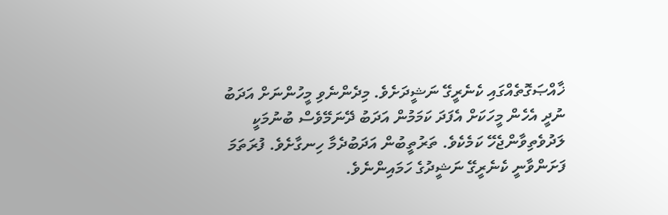ޚާއްޞަގޮތެއްގައި ކެނެރީގޭ ނަޝީދަށެވެ. މިދެންނެވި މީހުންނަށް އަދަބު ނުދީ އެހެން މީހަކަށް އެފަދަ ކަމަމުން އަދަބު ދޭނަމޭވެސް ބުނުމަކީ ލަދުވެތިވާންޖެހޭ ކަމެކެވެ. ތަރުތީބުން އަދަބުދެމާ ހިނގާށެވެ. ފުރަތަމަ ފަށަންވާނީ ކެނެރީގޭ ނަޝީދުގެ ހަމައިންނެވެ.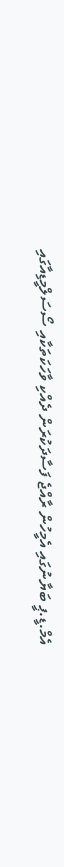އެމް.ޑީ.ޕީ ބަޔާނުގައި އެމީހުން ރާއްޖެ ފަސާދަކުރަން ދެއްކި ވާހަކަތަކާއި ސޯސަލްމީޑިއާގައި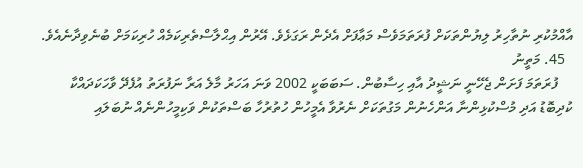އާއްމުކުރި ނުތާހިރު ލިޔުންތަކަށް ފުރަތަމަވެސް މަޢާފަށް އެދެން ރަގަޅެވެ. އޭރުން އިޙްލާސްތެރިކަމެއް ހުރިކަމަށް ބުނެވިދާނެއެވެ.
  45. މަތީނު
    ފުރަތަމަ ފަށަން ޖެހޭނީ ނަޝީދު އާއި ހިސާބުން. ސަބަބަކީ 2002 ވަނަ އަހަރު މާލެ އަރާ ނަފުރަތު އުފެދޭ ވާހަކަދައްކާ ކުދިބޮޑު އަދި މުސްކުޅިންނާ އަންހެނުން މަގުތަކަށް ނެރުވާ އެމީހުން ހުތުރުހާ ބަސްތަކުން ވަކިމީހުންނެއް ނުބަލައި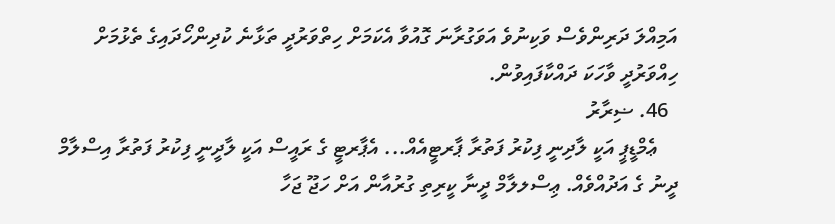އަމިއްލަ ދަރިންވެސް ވަކިނުވެ އަވަގުރާނަ ގޮއުވާ އެކަމަށް ހިތްވަރުދީ ތަޅާނެ ކުދިންހޯދައިގެ ތެޅުމަށް ހިއްވަރުދީ ވާހަކަ ދައްކާފައިވުން.
  46. ޟިރާރު
    ޢެމްޑީޕީ އަކީ ލާދިނީ ފިކުރު ފަތުރާ ޕާރޓީއެއް... އެޕާރޓީ ގެ ރައީސް އަކީ ލާދީނީ ފިކުރު ފަތުރާ އިސްލާމް ދީނު ގެ އަދުއްވެއް. ޢިސްލލާމް ދީނާ ކީރިތި ގުރުއާން އަށް ހަޖޫ ޖަހާ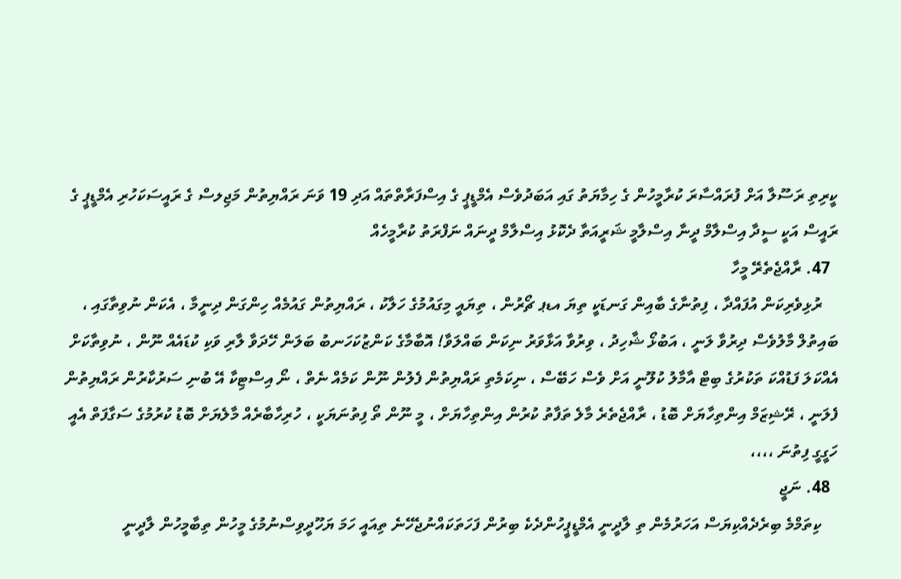ކީރިތި ރަސޫލާ އަށް ފުރައްސާރަ ކުރާމީހުން ގެ ހިމާޔަތު ގައި އަބަދުވެސް އެމްޑީޕީ ގެ އިސްފަރާތްތައް އަދި 19 ވަނަ ރައްޔިތުން މަޖިލސް ގެ ރައީސަކަހުރި އެމްޑީޕީ ގެ ރައީސް އަކީ ސީދާ އިސްލާމް ދީނާ އިސްލާމީ ޝަރީއަތާ ދެކޮޅު އިސްލާމް ދީނައް ނަފްރަތު ކުރާމީހެއް
  47. ރާއްޖެތެރޭ މީހާ
    ރުޅިވެރިކަން އުފައްދާ ، ފިތުނާގެ ބާއިން ގަނޑަކީ ތިޔަ އޑޕ ޗޯރުން ، ތިޔައީ މިގައުމުގެ ހަލާކު ، ރައްޔިތުން ގައުމެއް ހިންގަން ދިނީމާ ، އެކަން ނުވިތާގައި ، ބައިތުލް މާލުވެސް ދިރުވާ ލަނީ ، އަބުޅޯ ޝާހިދު ، ވިރުވާ އަޅާވަރު ނިކަން ބައްލަވާ! އޮބާމާގެ ކަންޒުކަހަނބު ބަލަން ހޭދަވާ ލާރި ވަކި ކުޑައެއް ނޫން ، ނުވިތާކަށް އެއްކަލަ ފަޑުއްކަ ތަކުރުގެ ބިޓް އާމާލު ކުލޫނީ އަށް ވެސް ހަބޭސް ، ނިކަމެތި ރައްޔިތުން ފެލުން ނޫން ކަމެއް ނެތް ، ނޯ އިސްޓިކާ އޭ ބުނި ސަރުކާރުން ރައްޔިތުން ފެލަނީ ، ރޭޝިޒަމް އިންތިހާޔަށް ބޮޑު ، ރާއްޖެތެރެ މާލެ ތަފާތު ކުރުން އިންތިހާޔަށް ، މީ ނޫން ތޯ ފިތުނަޔަކީ ، ހުރިހާބާރެއް މާލެޔަށް ބޮޑު ކުރުމުގެ ސަގާފަތް އެއީ ހަގީގީ ފިތުނަ ،،،،
  48. ނަޖީ
    ކިތަމްމެ ބިރެދެއްކިޔަސް އަހަރުމެން ތި ލާދީނީ އެމްޑީޕީހުންދެކެ ބިރުން ފަހަތަކައްނުޖެހޭނެ ތިއައީ ހަމަ ޔަހޫދީވިސްނުމުގެ މީހުން ތިބާމީހުން ލާދީނީ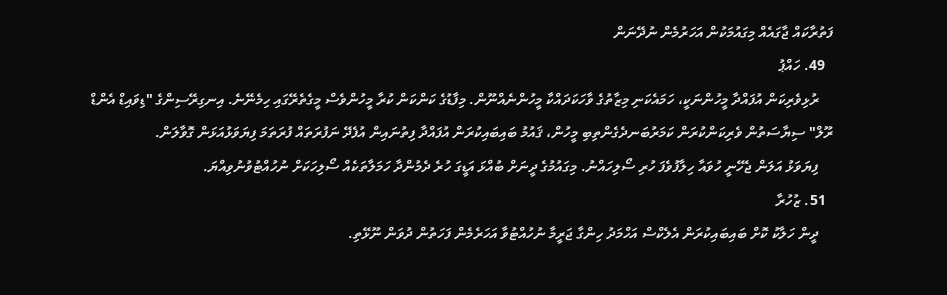ފަތުރާކައް ޖާގައެއް މިގައުމަކުން އަހަރުމެން ނުދޭނަން
  49. ހައްޕު
    ރުޅިވެރިކަން އުފައްދާ މީހުންނަކީ، ހަމައެކަނި މިޒާތުގެ ވާހަކަދައްކާ މީހުންނެއްނޫން. މިފާޑުގެ ކަންކަން ކުރާ މީހުންވެސް މީގެތެރޭގައި ހިމެނޭނެ. އިނގިރޭސިންގެ "ޑިވައިޑް އެންޑް ރޫލް" ސިޔާސަތުން ވެރިކަންކުރަން ކަމަރުބަނދެގެންތިބި މީހުން، ޤައުމު ބައިބައިކުރަން އުފައްދާ ފިތުނައިން އުފެދޭ ނަފުރަތައް ފުރަތަމަ ފިޔަވަޅުއަޅަން ގޮވާލަން.
    ފިޔަވަޅު އަލަން ޖެހޭނީ ހުވައާ ހިލާފުވެފަ ހުރި ސޯލިހައްނު. މިގައުމުގެ ދީނަށް ބުއްޅަ އަޑީގަ ހުރެ ދެމުންދާ ހަމަލާތަކެއް ސޯލިހަކަށް ނުހުއްޓުވުނުވިއްޔަ.
  51. ޒުހުރާ
    ދީން ހަލާކު ކޮށް ބައިބައިކުރަން އެލެކްސް އަހްމަދު ހިންގާ ޖަރީމާ ނުހުއްޓުވާ އަހަރެމެން ފަހަތުން ދުވަން ނޫޅޭތި.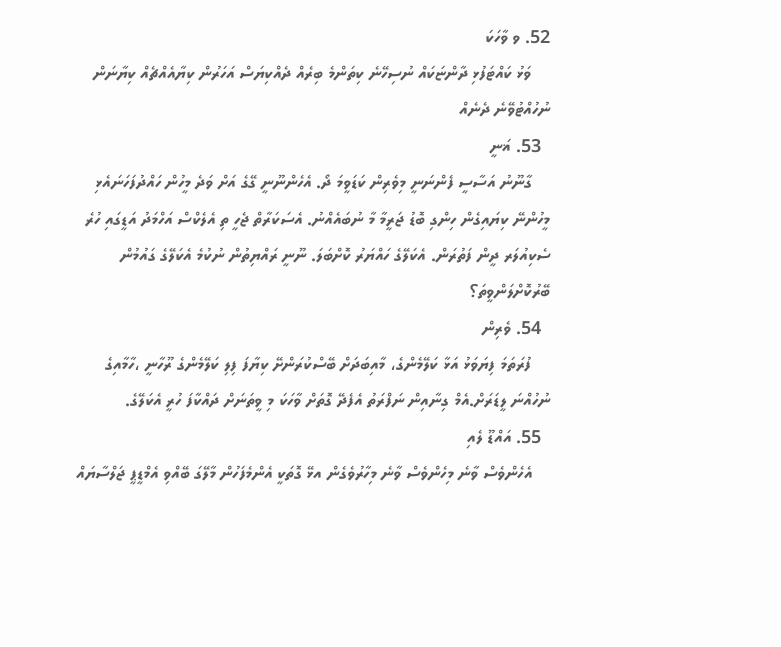52. ވ ވާހަކަ
    ވަޅު ކައްޓަފުޅި ދާންޏަކައް ނުސިހޭނެ ކިތަންމެ ބިރެއް ދެއްކިޔަސް އަހަރުން ކިޔާއެއްޗެއް ކިޔާނަން ނުހުއްޓުވޭނެ ދެނެއް
  53. ޣަނީ
    ގާނޫނު އަސާސީ ފެންނަނީ މިވެރިން ކަޑަވީމަ ދޯ. އެހެންނޫނީ ގޭގެ އަށް ވަދެ މީހުން ހައްދުފަހަނައެޅި މީހުންނޭ ކިޔައިގެން ހިންގި ބޮޑު ޖަރީމާ މާ ނުބައެއްނު. އެސަކަރާތް ޖެހީ ތި އެލެކްސް އަހްމަދު އަޑީގައި ހުރެ ސެކިއުލަރ ދީން ފަތުރަން. އެކަލޭގެ ހައްޔަރު ކޮށްބަލަ. ނޫނީ ރައްޔިތުން ނުކުމެ އެކަލޭގެ ގައުމުން ބޭރުކޮށްލަންވީތަ؟
  54. ވެރިން
    ފުރަތަމަ ފިޔަވަޅު އަޅާ ކަލޭމެންގެ، މާއިބަދަށް ބޭސްކުރަންށޭ ކިޔާފަ ފިލި ކަލޭމެންގެ ރޫހާނީ ،ހާމާއިގެ ނުހުއްނަ ލީޑަރަށް.އެމް ގިނާއިން ނަފްރަތު އެފެދޭ ގޮތަށް ވާހަކަ މި ވީތަނަށް ދައްކާފަ ހުރީ އެކަލޭގެ.
  55. އައްޑޫ ލެއި
    އެހެންވެސް ވާނެ މިހެންވެސް ވާނެ މިހާރުވެގެން އޅޭ ގޮތަކީ އެންމެފަހުން މާލޭގަ ބޭއްވި އެމްޑީޕީ ޖަލްސާޔައް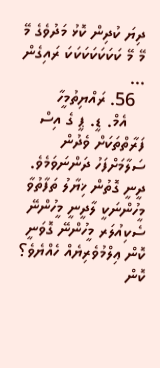ދިޔަ ކުދިން ކޮޅު މަދުވެގެ މޭ މޭ މޭ ކަކަކަކަކަކަކަ ރައިގެން ...
  56. ރައްޔިތުމީހާ
    އެމް. ޑީ. ޕީ ގެ އިސް ފަރާތްތަކަށް ވެދުން ސަލާމަށްފަހު ދަންނަވަމެވެ. ދީނީ ގޮތުން ޚިޔާލު ތަފާތުވާ މީހުންނަކީ ލާދީނީ މީހުންނޭ ސެކިއުލަރ މީހުންނޭ ގޮވަނީ ކޮން ޢިލްމުވެރިޔެއް ހެއްޔެވެ؟ ކޮން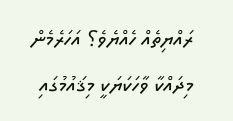ރައްޔިތެއް ހެއްޔެވެ؟ އަހަރެމެން މިދައްކާ ވާހަކަޔަކީ މިޤައުމުގައި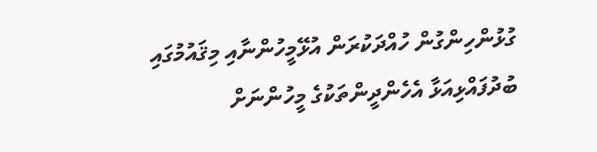ގުޅުންހިންގުން ހުއްދަކުރަން އުޅޭމީހުންނާއި މިޤައުމުގައި ބުދުފައްޅިއަޅާ އެހެންދީންތަކުގެ މީހުންނަށް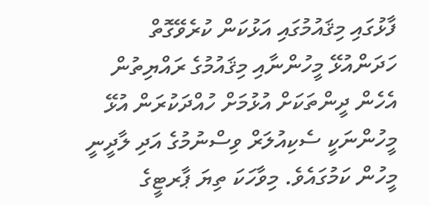ފާޅުގައި މިޤައުމުގައި އަޅުކަން ކުރެވޭގޮތް ހަދަންއުޅޭ މީހުންނާއި މިޤައުމުގެ ރައްޔިތުން އެހެން ދީންތަކަށް އުޅުމަށް ހުއްދަކުރަން އުޅޭ މީހުންނަކީ ސެކިއުލަރް ވިސްނުމުގެ އަދި ލާދީނީ މީހުން ކަމުގައެވެ. މިވާހަކަ ތިޔަ ޕާރޓީގެ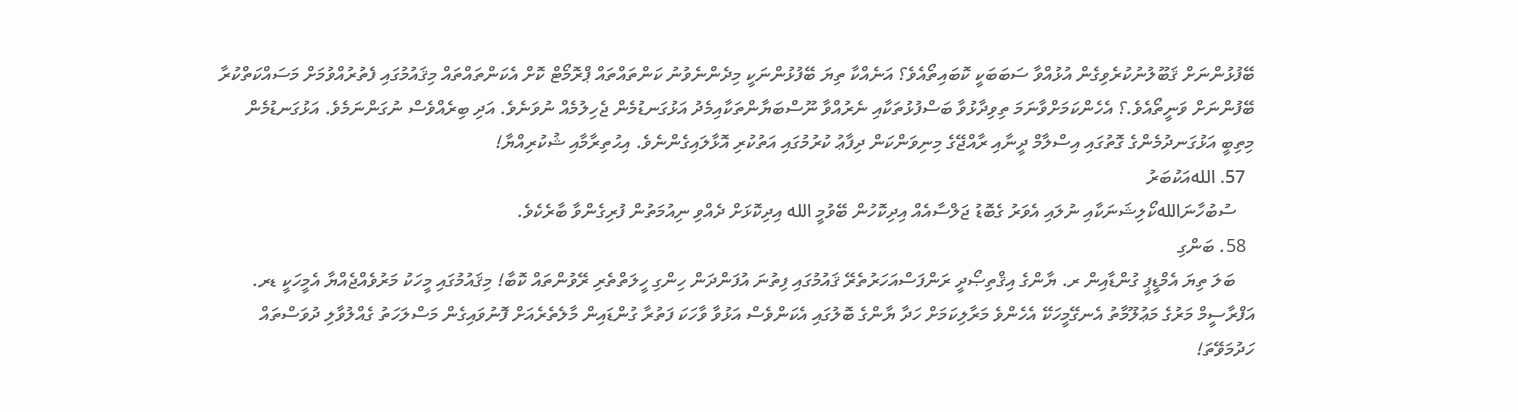ބޭފުޅުންނަށް ޤަބޫލުނުކުރެވިގެން އުޅުއްވާ ސަބަބަކީ ކޮބައިތޯއެވެ؟ އަނެއްކާ ތިޔަ ބޭފުޅުންނަކީ މިދެންނެވުނު ކަންތައްތައް ޕްރޮމޯޓް ކޮށް އެކަންތައްތައް މިޤައުމުގައި ފެތުރުއްވުމަށް މަސައްކަތްކުރާ ބޭފުންނަށް ވަނީތޯއެވެ.؟ އެހެންކަމަށްވާނަމަ ތިވިދާޅުވާ ބަސްފުޅުތަކާއި ނެރުއްވާ ނޫސްބަޔާންތަކާއިމެދު އަޅުގަނޑުމެން ޖެހިލުމެއް ނުވަނެވެ. އަދި ބިރެއްވެސް ނުގަންނަމެވެ. އަޅުގަނޑުމެން މިތިބީ އަޅުގަނދުމެންގެ ގޮތުގައި އިސްލާމް ދީނާއި ރާއްޖޭގެ މިނިވަންކަން ދިފާޢު ކުރުމުގައި އަތުކުރި އޮޅާލައިގެންނެވެ. އިޙުތިރާމާއި ޝުކުރިއްޔާ!
  57. اللهއަކުބަރު
    ސުބުހާނަاللهކޯލިޝަނަކާއި ނުލައި އެވަރު ގެބޮޑު ޖަލްސާއެއް އިދިކޮހުން ބޭވުމީ الله އިދިކޮޅަށް ދެއްވި ނިއުމަތުން ފުރިގެންވާ ބާރެކެވެ.
  58. ބަންގި
    ބަލަ ތިޔަ އެމްޑީޕީ ގުންޑާއިން ރ. ޔާންގެ އިޤްތިޞޯދީ ރަންފަސްއަހަރުތެރޭ ޤައުމުގައި ފިތުނަ އުފަންދަން ހިންގި ހީލަތްތެރި ރޭވުންތައް ކޮބާ! މިޤައުމުގައި މީހަކު މަރުވެއްޖެއްޔާ އެމީހަކީ ޑރ. އަފްރާސީމް މަރުގެ މަޢުލޫމާތު އެނގޭމީހަކޭ އެހެންވެ މަރާލިކަމަށް ހަދާ ޔާންގެ ބޮލުގައި އެކަންވެސް އަޅުވާ ވާހަކަ ފަތުރާ ގުންޑައިން މާލެތެރެއަށް ފޮނުވައިގެން މަސްލަހަތު ގެއްލުވާލި ދުވަސްތައް ހަދުމަވޭތަ!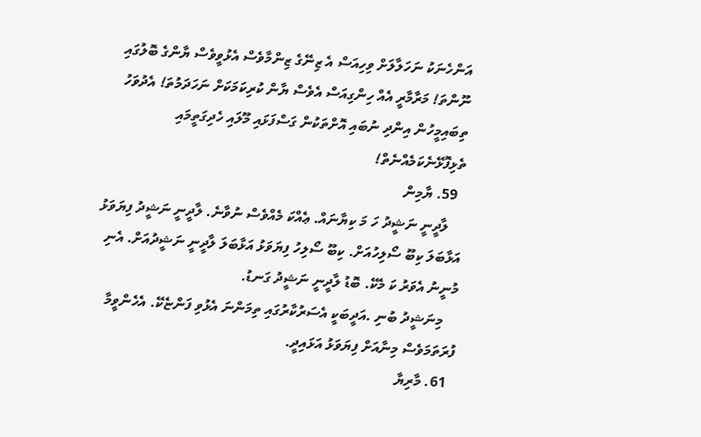އަންހެނަކު ނަހަލާލަށް ވިހިއަސް އެ ޒިނޭގެ ޒިންމާވެސް އެޅުވީވެސް ޔާންގެ ބޮލުގައި ނޫންތަ! މަރާމާރީ އެއް ހިންގިއަސް އެވެސް ޔާން ކުރިކަމަކަށް ނަހަދަމުތަ! އެދުވަހު ތިބައިމީހުން އިންދި ނުބައި އޮށްތަކުން ގަސްފަޅައި މޫލައި ހެދިގަތީމައި ތެޅިފޮޅޭނެކަމެއްނެތް!
  59. ޔާމިން
    ލާދީނީ ނަޝީދު ހަ މަ ކިޔާނައް. ޢެއްކަ މެއްވެސް ނުވާނެ. ލާދީނީ ނަޝީދު ފިޔަވަޅު އަޅާބަލަ ކިބޫ ސޯލިހުއަށް. ކިބޫ ސޯލިހު ފިޔަވަޅު އަޅާބަލަ ލާދީނީ ނަޝީދުއަށް. އެނި މުނީނު އެވަރު ކަ މެކޭ. ބޮޑު ލާދީނީ ނަޝީދު ގަނޑު.
    މިނަޝީދު ބުނި .އަދީބަކީ އެސަރުކާރުގައި ތިމަންނަ އެޅުވި ފަންޏެކޭ. އެހެންވީމާ ފުރަތަމަވެސް މިނާއަށް ފިޔަވަޅު އަޅައިދީ.
  61. މާރިޔާ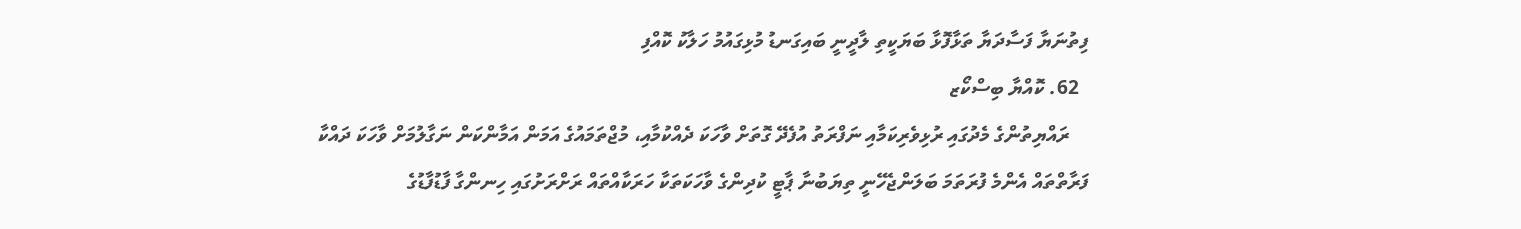ފިތުނަޔާ ފަސާދަޔާ ތަޅާފޮޅާ ބަޔަކީތި ލާދީނީ ބައިގަނޑު މުޅިގައުމު ހަލާކު ކޮއްފި
  62. ކޮއްޔާ ބިސްކޯޒ
    ރައްޔިތުންގެ މެދުގައި ރުޅިވެރިކަމާއި ނަފްރަތު އުފެދޭ ގޮތަށް ވާހަކަ ދެއްކުމާއި، މުޖްތަމައުގެ އަމަން އަމާންކަން ނަގާލުމަށް ވާހަކަ ދައްކާ ފަރާތްތައް އެންމެ ފުރަތަމަ ބަލަންޖެހޭނީ ތިޔަބުނާ ޕާޓީ ކުދިންގެ ވާހަކަތަކާ ހަރަކާއްތައް ރަށްރަށުގައި ހިނންގާ ފާޑުފާޑުގެ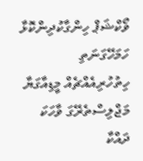ވޯކްޝަޕް ހިންގާކުދިންކޮޅާ ހަމަހޭގަނަތި ހިތުހުރިއެއްޗެއް މީޑިއާގަޔާ މަޖްލިސްތެރޭގަ ވާހަކަ ދައްކާ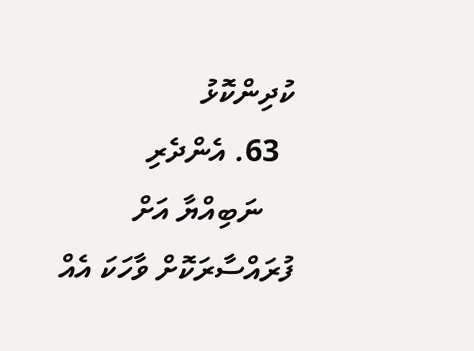ކުދިންކޮޅު
  63. އެންދެރި
    ނަބިއްޔާ އަށް ފުރައްސާރަކޮށް ވާހަކަ އެއް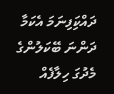ދައްކަިފިނަމަ އެކަމާ ދަންނަ ބޭކަލުންގެ މެދުގަ ހިލާފެއް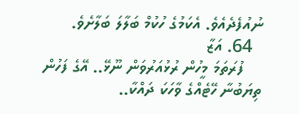ނުއުފެދެއެވެ. އެކަމުގެ ހުކުމް ބަލާލަ ބަލާށެވެ.
  64. އަޒާ
    ފުރަތަމަ މީހުން ރުޅުއަރުވަން ނޫޅޭ.. އޭގެ ފަހުން ތިޔަބުނާ ހޭޓެއްގެ ވާހަކަ ދައްކާ..